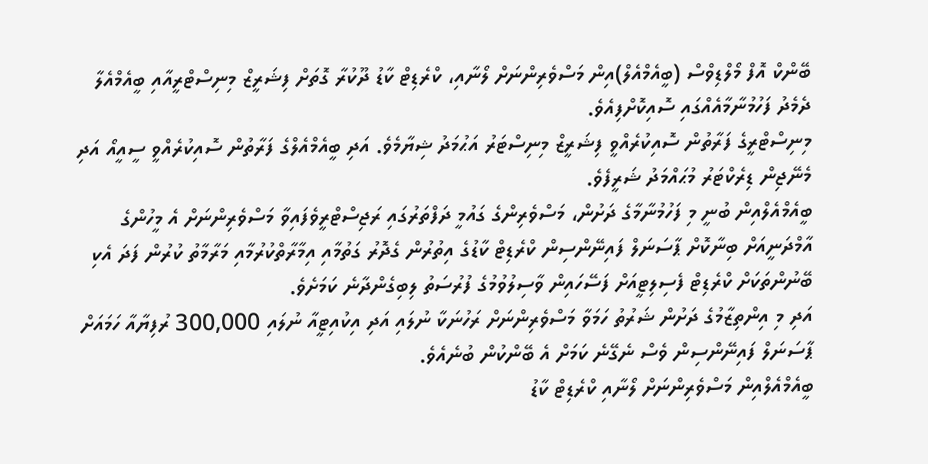ބޭންކް އޮފް މޯލްޑިވްސް (ބީއެމްއެލް)އިން މަސްވެރިންނަށް ލޯނާއި، ކްރެޑިޓް ކާޑު ދޫކުރާ ގޮތަށް ފިޝަރީޒް މިނިސްޓްރީއާއި ބީއެމްއެލާ ދެމެދު ފަހުމުނާމާއެއްގައި ސޮއިކޮށްފިއެވެ.
މިނިސްޓްރީގެ ފަރާތުން ސޮއިކުރެއްވީ ފިޝަރީޒް މިނިސްޓަރު އަޙުމަދު ޝިޔާމެވެ. އަދި ބީއެމްއެލްގެ ފަރާތުން ސޮއިކުރެއްވީ ސީއީއޯ އަދި މެނޭޖިން ޑިރެކްޓަރު މުޙައްމަދު ޝަރީފެވެ.
ބީއެމްއެލްއިން ބުނީ މި ފަހުމުނާމާގެ ދަށުން، މަސްވެރިންގެ ގައުމީ ދަފްތަރުގައި ރަޖިސްޓްރީވެފައިވާ މަސްވެރިންނަށް އެ މީހުންގެ އާމްދަނީއަށް ބިނާކޮށް ޕާސަނަލް ފައިނޭންސިން ކްރެޑިޓް ކާޑުގެ އިތުރުން ގެދޮރު ގަތުމާއި އިމާރާތްކުރުމާއި މަރާމާތު ކުރުން ފަދަ އެކި ބޭނުންތަކަށް ކްރެޑިޓް ފެސިލިޓީއަށް ފަސޭހައިން ވާސިލުވުމުގެ ފުރުސަތު ލިބިގެންދާނެ ކަމަށެވެ.
އަދި މި އިންތިޒާމުގެ ދަށުން ޝަރުތު ހަމަވާ މަސްވެރިންނަށް ރަހުނަކާ ނުލައި އަދި އިކުއިޓީއާ ނުލައި 300,000 ރުފިޔާއާ ހަމައަށް ޕާސަނަލް ފައިނޭންސިން ވެސް ނެގޭނެ ކަމަށް އެ ބޭންކުން ބުނެއެވެ.
ބީއެމްއެލްއިން މަސްވެރިންނަށް ލޯނާއި ކްރެޑިޓް ކާޑު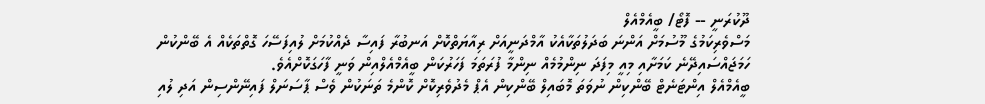ދޫކުރަނީ -- ފޮޓޯ/ ބީއެމްއެލް
މަސްވެރިކަމުގެ މޫސުމަށް އަންނަ ބަދަލުތަކާއެކު އާމްދަނީއަށް ރިއާޔަތްކޮށް އަނބުރާ ފައިސާ ދެއްކުމަށް ލުއިފަސޭހަ ގޮތްތަކެއް އެ ބޭންކުން ހަމަޖައްސައިދޭނެ ކަމަށާއި މިއީ މިފަދަ ނިންމުމެއް ނިންމާ ފުރަތަމަ ފަހަރުކަން ބީއެމްއެލްއިން ވަނީ ފާހަގަކޮށްއެވެ.
ބީއެމްއެލް އިންޓަނެޓް ބޭންކިން ނުވަތަ މޮބައިލް ބޭންކިން އެޕް މެދުވެރިކޮށް ކޮންމެ ތަނަކުން ވެސް ޕާސަނަލް ފައިނޭންސިން އަދި ލުއި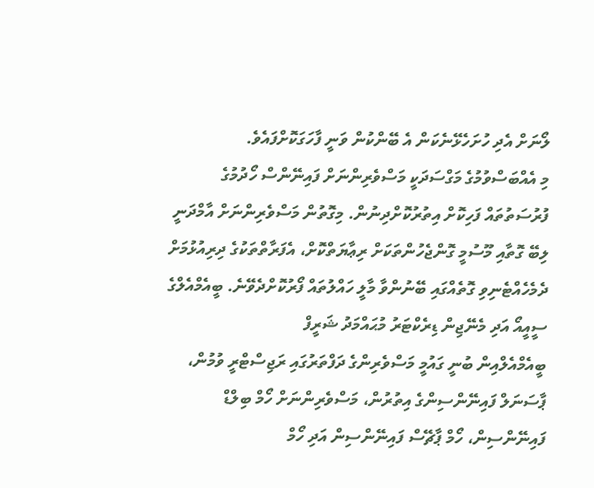ލޯނަށް އެދި ހުށަހެޅޭނެކަން އެ ބޭންކުން ވަނީ ފާހަގަކޮށްފައެވެ.
މި އެއްބަސްވުމުގެ މަގްސަދަކީ މަސްވެރިންނަށް ފައިނޭންސް ހޯދުމުގެ ފުރުސަތުތައް ފަހިކޮށް އިތުރުކޮށްދިނުން. މިގޮތުން މަސްވެރިންނަށް އާމްދަނީ ލިބޭ ގޮތާއި މޫސުމީ ގޮންޖެހުންތަކަށް ރިޢާޔަތްކޮށް، އެފަރާތްތަކުގެ ދިރިއުޅުމަށް ދެމެހެއްޓެނިވި ގޮތެއްގައި ބޭނުންވާ މާލީ ހައްލުތައް ފޯރުކޮށްދެވޭނެ. ބީއެމްއެލްގެ ސީއީއޯ އަދި މެނޭޖިން ޑިރެކްޓަރު މުޙައްމަދު ޝަރީފް
ބީއެމްއެލްއިން ބުނީ ގައުމީ މަސްވެރިންގެ ދަފްތަރުގައި ރަޖިސްޓްރީ ވުމުން، ޕާސަނަލް ފައިނޭންސިންގެ އިތުރުން، މަސްވެރިންނަށް ހޯމް ބިލްޑް ފައިނޭންސިން، ހޯމް ޕާޗޭސް ފައިނޭންސިން އަދި ހޯމް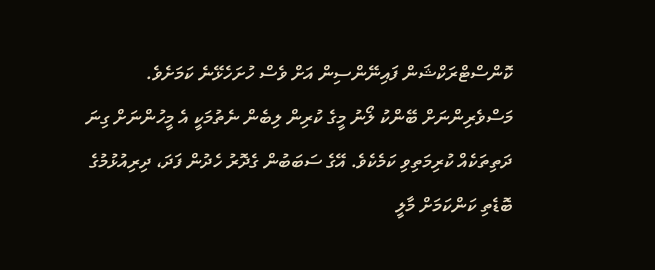ކޮންސްޓްރަކްޝަން ފައިނޭންސިން އަށް ވެސް ހުށަހެޅޭނެ ކަމަށެވެ.
މަސްވެރިންނަށް ބޭންކު ލޯނު މީގެ ކުރިން ލިބެން ނެތުމަކީ އެ މީހުންނަށް ގިނަ ދަތިތަކެއް ކުރިމަތިވި ކަމެކެވެ. އޭގެ ސަބަބުން ގެދޮރު ހެދުން ފަދަ، ދިރިއުޅުމުގެ ބޮޑެތި ކަންކަމަށް މާލީ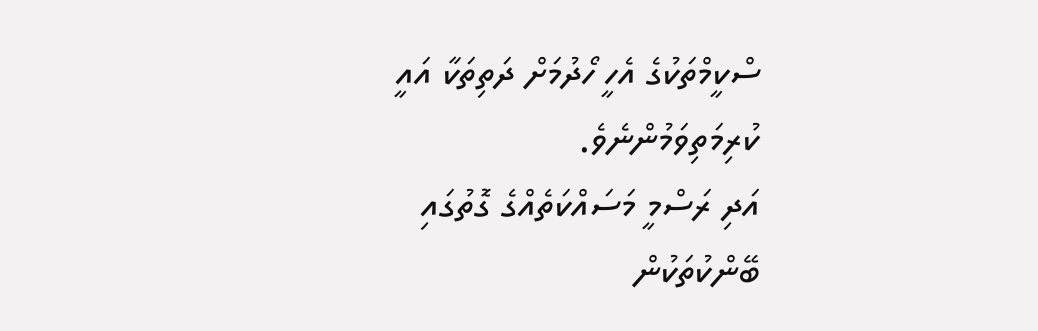ސްކީމްތަކުގެ އެހީ ހޯދުމަށް ދަތިތަކާ އައީ ކުރިމަތިވަމުންނެވެ.
އަދި ރަސްމީ މަސައްކަތެއްގެ ގޮތުގައި ބޭންކުތަކުން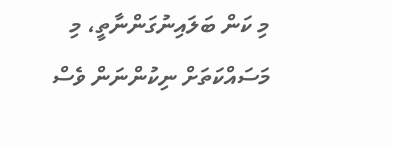މި ކަން ބަލައިނުގަންނާތީ، މި މަސައްކަތަށް ނިކުންނަން ވެސް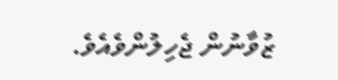ޒުވާނުން ޖެހިލުންވެއެވެ.